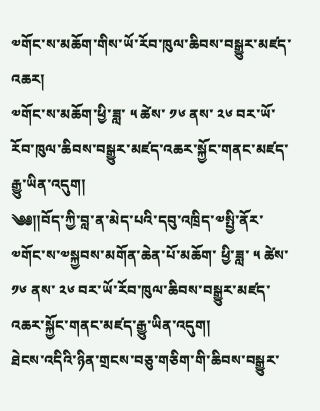༧གོང་ས་མཆོག་གིས་ཡོ་རོབ་ཁུལ་ཆིབས་བསྒྱུར་མཛད་འཆར།
༧གོང་ས་མཆོག་ཕྱི་ཟླ་ ༥ ཚེས་ ༡༦ ནས་ ༢༦ བར་ཡོ་རོབ་ཁུལ་ཆིབས་བསྒྱུར་མཛད་འཆར་སྐྱོང་གནང་མཛད་རྒྱུ་ཡིན་འདུག།
༄༅༎བོད་ཀྱི་བླ་ན་མེད་པའི་དབུ་འཁྲིད་༧སྤྱི་ནོར་༧གོང་ས་༧སྐྱབས་མགོན་ཆེན་པོ་མཆོག་ ཕྱི་ཟླ་ ༥ ཚེས་ ༡༦ ནས་ ༢༦ བར་ཡོ་རོབ་ཁུལ་ཆིབས་བསྒྱུར་མཛད་འཆར་སྐྱོང་གནང་མཛད་རྒྱུ་ཡིན་འདུག།
ཐེངས་འདིའི་ཉིན་གྲངས་བཅུ་གཅིག་གི་ཆིབས་བསྒྱུར་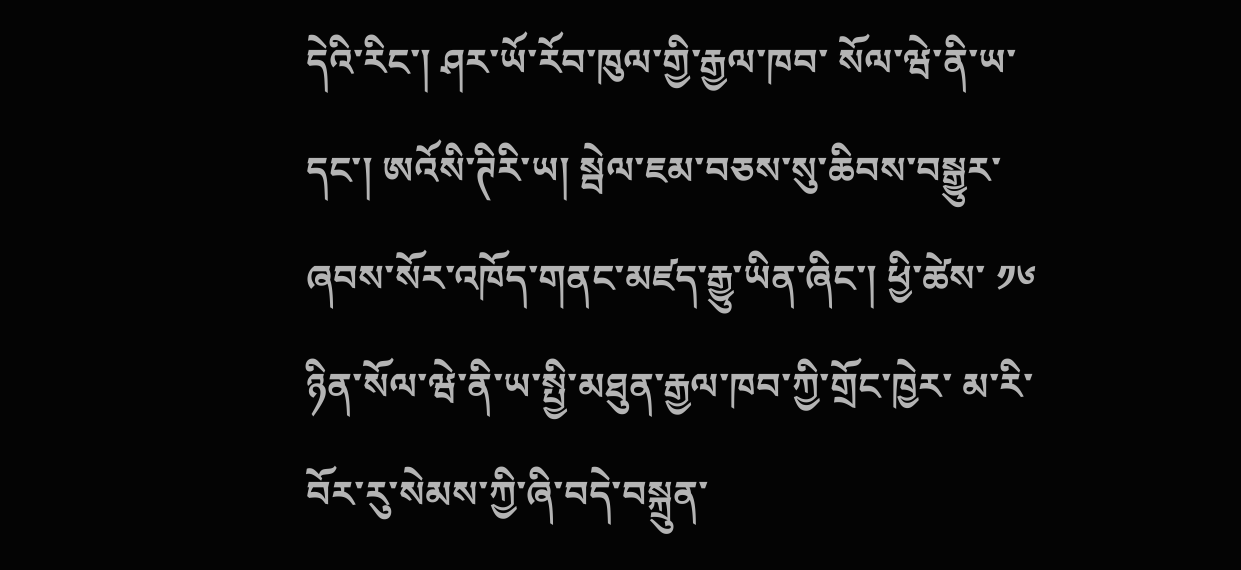དེའི་རིང་། ཤར་ཡོ་རོབ་ཁུལ་གྱི་རྒྱལ་ཁབ་ སོལ་ཝེ་ནི་ཡ་དང་། ཨའོསི་ཊིརི་ཡ། སྦེལ་ཇམ་བཅས་སུ་ཆིབས་བསྒྱུར་ཞབས་སོར་འཁོད་གནང་མཛད་རྒྱུ་ཡིན་ཞིང་། ཕྱི་ཚེས་ ༡༦ ཉིན་སོལ་ཝེ་ནི་ཡ་སྤྱི་མཐུན་རྒྱལ་ཁབ་ཀྱི་གྲོང་ཁྱེར་ མ་རི་བོར་རུ་སེམས་ཀྱི་ཞི་བདེ་བསྐྲུན་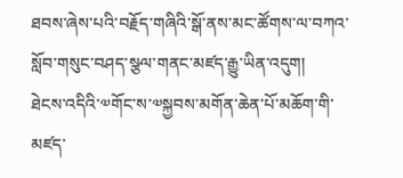ཐབས་ཞེས་པའི་བརྗོད་གཞིའི་སྒོ་ནས་མང་ཚོགས་ལ་བཀའ་སློབ་གསུང་བཤད་སྩལ་གནང་མཛད་རྒྱུ་ཡིན་འདུག།
ཐེངས་འདིའི་༧གོང་ས་༧སྐྱབས་མགོན་ཆེན་པོ་མཆོག་གི་མཛད་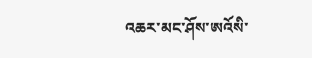འཆར་མང་ཤོས་ཨའོསི་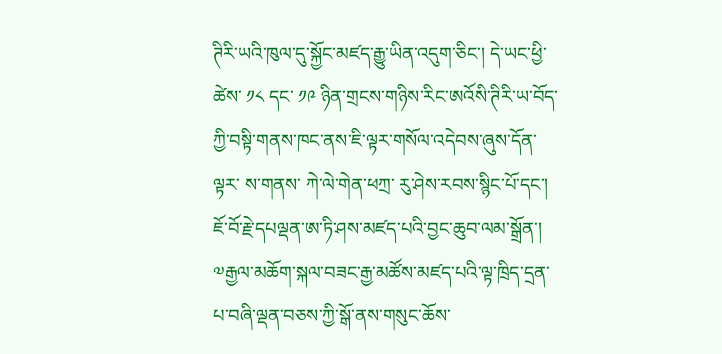ཊིརི་ཡའི་ཁུལ་དུ་སྐྱོང་མཛད་རྒྱུ་ཡིན་འདུག་ཅིང་། དེ་ཡང་ཕྱི་ཚེས་ ༡༨ དང་ ༡༩ ཉིན་གྲངས་གཉིས་རིང་ཨའོསི་ཊིརི་ཡ་བོད་ཀྱི་བསྟི་གནས་ཁང་ནས་ཇི་ལྟར་གསོལ་འདེབས་ཞུས་དོན་ལྟར་ ས་གནས་ ཀེ་ལེ་གེན་ཕཀྲ་ རུ་ཤེས་རབས་སྙིང་པོ་དང་། ཇོ་བོ་རྗེ་དཔལྡན་ཨ་ཏི་ཤས་མཛད་པའི་བྱང་ཆུབ་ལམ་སྒྲོན་། ༧རྒྱལ་མཆོག་སྐལ་བཟང་རྒྱ་མཚོས་མཛད་པའི་ལྟ་ཁྲིད་དྲན་པ་བཞི་ལྡན་བཅས་ཀྱི་སྒོ་ནས་གསུང་ཆོས་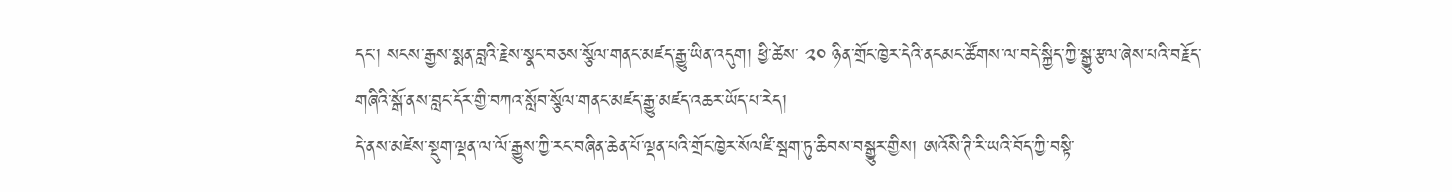དང་། སངས་རྒྱས་སྨན་བླའི་རྗེས་སྣང་བཅས་སྩོལ་གནང་མཛད་རྒྱུ་ཡིན་འདུག། ཕྱི་ཚེས་ ༢༠ ཉིན་གྲོང་ཁྱེར་དེའི་ནངམང་ཚོགས་ལ་བདེ་སྐྱིད་ཀྱི་སྒྱུ་རྩལ་ཞེས་པའི་བརྗོད་གཞིའི་སྒོ་ནས་བླང་དོར་གྱི་བཀའ་སློབ་སྩོལ་གནང་མཛད་རྒྱུ་མཛད་འཆར་ཡོད་པ་རེད།
དེ་ནས་མཛེས་སྡུག་ལྡན་ལ་ལོ་རྒྱུས་ཀྱི་རང་བཞིན་ཆེན་པོ་ལྡན་པའི་གྲོང་ཁྱེར་སོལཛི་སྦག་ཏུ་ཆིབས་བསྒྱུར་གྱིས། ཨའོསི་ཊི་རི་ཡའི་བོད་ཀྱི་བསྟི་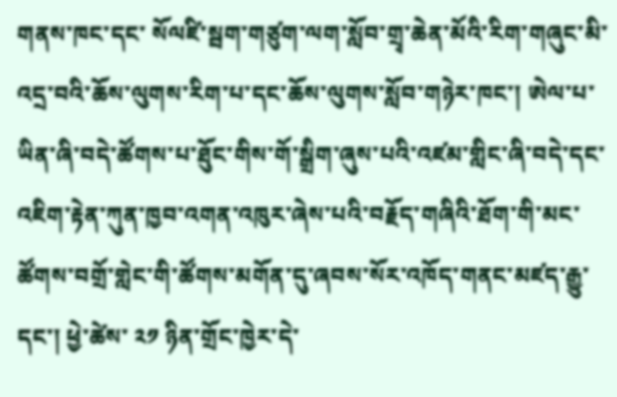གནས་ཁང་དང་ སོལཛི་སྦག་གཙུག་ལག་སློབ་གྲྭ་ཆེན་མོའི་རིག་གཞུང་མི་འདྲ་བའི་ཆོས་ལུགས་རིག་པ་དང་ཆོས་ལུགས་སློབ་གཉེར་ཁང་། ཨེལ་པ་ཡིན་ཞི་བདེ་ཚོགས་པ་ཐོུང་གིས་གོ་སྒྲིག་ཞུས་པའི་འཛམ་གླིང་ཞི་བདེ་དང་འཇིག་རྟེན་ཀུན་ཁྱབ་འགན་འཁུར་ཞེས་པའི་བརྗོད་གཞིའི་ཐོག་གི་མང་ཚོགས་བགྲོ་གླེང་གི་ཚོགས་མགོན་དུ་ཞབས་སོར་འཁོད་གནང་མཛད་རྒྱུ་དང་། ཕྱེ་ཚེས་ ༢༡ ཉིན་གྲོང་ཁྱེར་དེ་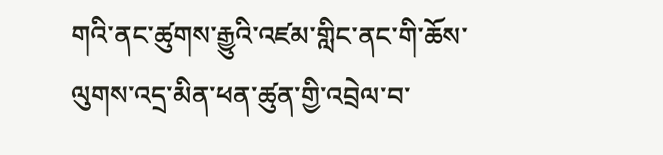གའི་ནང་ཚུགས་རྒྱུའི་འཛམ་གླིང་ནང་གི་ཆོས་ལུགས་འདྲ་མིན་ཕན་ཚུན་གྱི་འབྲེལ་བ་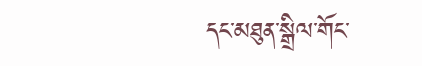དང་མཐུན་སྒྲིལ་གོང་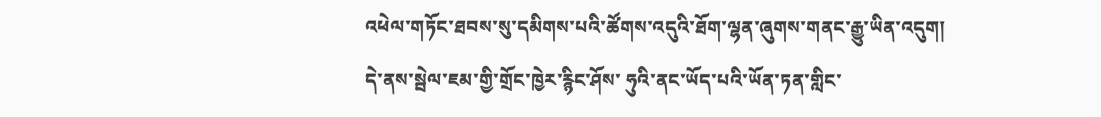འཕེལ་གཏོང་ཐབས་སུ་དམིགས་པའི་ཚོགས་འདུའི་ཐོག་ལྷན་ཞུགས་གནང་རྒྱུ་ཡིན་འདུག།
དེ་ནས་སྦེལ་ཇམ་གྱི་གྲོང་ཁྱེར་རྙིང་ཤོས་ ཧུའི་ནང་ཡོད་པའི་ཡོན་ཏན་གླིང་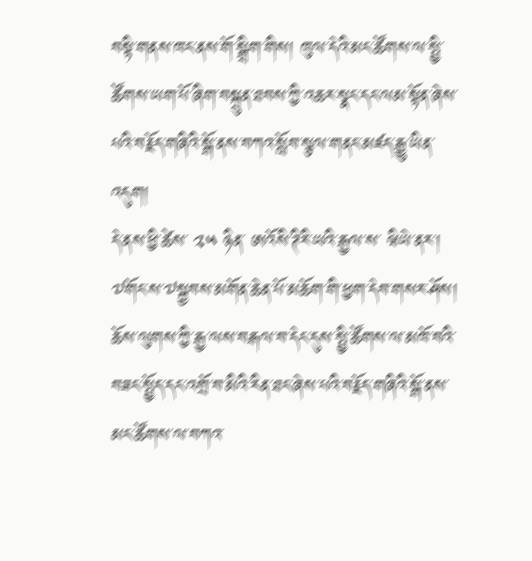བསྟི་གནས་ཁང་ནས་གོ་སྒྲིག་གིས། ཁུལ་དེའི་མང་ཚོགས་ལ་སྤྱི་ཚོགས་ཡག་པོ་ཞིག་བསྐྲུན་ཐབས་ཀྱི་འཆར་སྣང་དང་ལམ་སྟོན་ཞེས་པའི་བརྗོད་གཞིའི་སྒོ་ནས་བཀའ་སློབ་སྩལ་གནང་མཛད་རྒྱུ་ཡིན་འདུག།
དེ་ནས་ཕྱི་ཚེས་ ༢༥ ཉིན་ ཨའོསི་ཊིརི་ཡའི་རྒྱལ་ས་ ཝིཡེ་ནར་། ༧གོང་ས་༧སྐྱབས་མགོན་ཆེན་པོ་མཆོག་གི་ཕྱག་དེབ་གསར་ཤོས། ཆོས་ལུགས་ཀྱི་རྒྱ་ལས་བརྒལ་བ་དེང་དུས་སྤྱི་ཚོགས་ལ་མཁོ་བའི་བཟང་སྤྱོད་དང་འགྲོ་བ་མིའི་རིན་ཐང་ཞེས་པའི་བརྗོད་གཞིའི་སྒོ་ནས་མང་ཚོགས་ལ་བཀའ་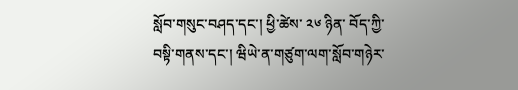སློབ་གསུང་བཤད་དང་། ཕྱི་ཚེས་ ༢༦ ཉིན་ བོད་ཀྱི་བསྟི་གནས་དང་། ཝིཡེ་ན་གཙུག་ལག་སློབ་གཉེར་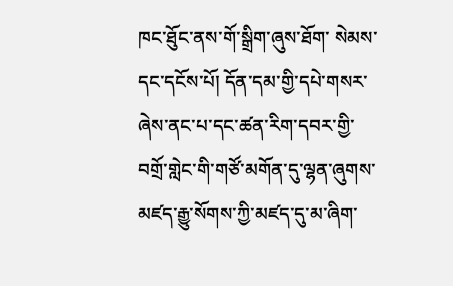ཁང་ཐོུང་ནས་གོ་སྒྲིག་ཞུས་ཐོག་ སེམས་དང་དངོས་པོ། དོན་དམ་གྱི་དཔེ་གསར་ཞེས་ནང་པ་དང་ཚན་རིག་དབར་གྱི་བགྲོ་གླེང་གི་གཙོ་མགོན་དུ་ལྷན་ཞུགས་མཛད་རྒྱུ་སོགས་ཀྱི་མཛད་དུ་མ་ཞིག་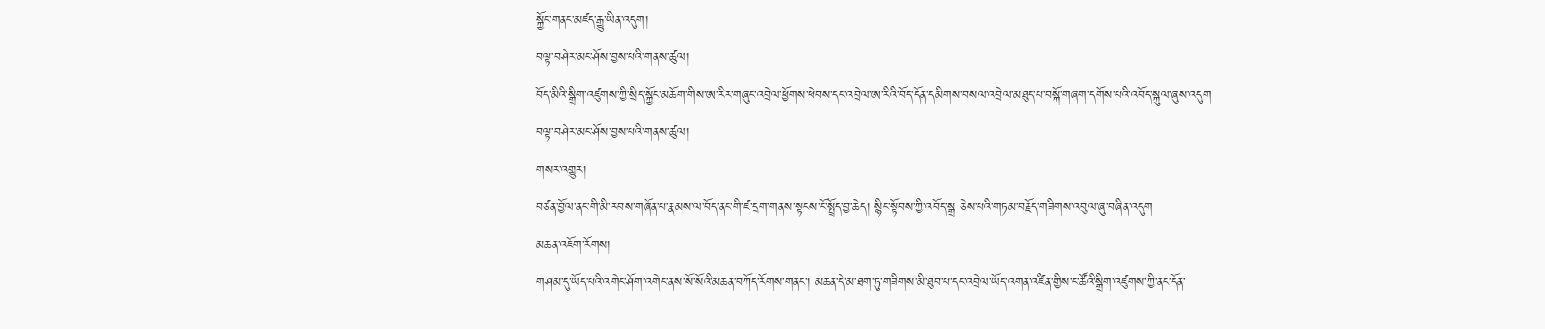སྐྱོང་གནང་མཛད་རྒྱུ་ཡིན་འདུག།
བལྟ་བཤེར་མང་ཤོས་བྱས་པའི་གནས་ཚུལ།
བོད་མིའི་སྒྲིག་འཛུགས་ཀྱི་སྲིད་སྐྱོང་མཆོག་གིས་ཨ་རིར་གཞུང་འབྲེལ་ཕྱོགས་ཕེབས་དང་འབྲེལ་ཨ་རིའི་བོད་དོན་དམིགས་བསལ་འབྲེལ་མཐུད་པ་བསྐོ་གཞག་དགོས་པའི་འབོད་སྐུལ་ཞུས་འདུག
བལྟ་བཤེར་མང་ཤོས་བྱས་པའི་གནས་ཚུལ།
གསར་འགྱུར།
བཙན་བྱོལ་ནང་གི་མི་རབས་གཞོན་པ་རྣམས་ལ་བོད་ནང་གི་ཛ་དྲག་གནས་སྟངས་ངོ་སྤྲོད་བྱ་ཆེད། སྙིང་སྟོབས་ཀྱི་འབོད་སྒྲ ཅེས་པའི་གཏམ་བརྗོད་གཟིགས་འབུལ་ཞུ་བཞིན་འདུག
མཆན་འཇོག་རོགས།
གཤམ་དུ་ཡོད་པའི་འགེང་ཤོག་འགེང་ནས་སོ་སོའི་མཆན་བཀོད་རོགས་གནང་། མཆན་དེ་མ་ཐག་ཏུ་གཟིགས་མི་ཐུབ་པ་དང་འབྲེལ་ཡོད་འགན་འཛིན་གྱིས་ང་ཚོའི་སྒྲིག་འཛུགས་ཀྱི་ནང་དོན་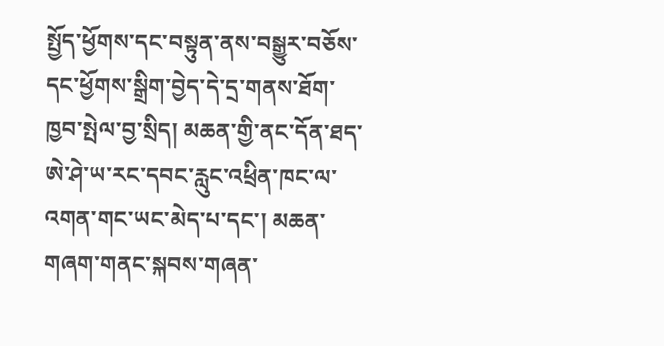སྤྱོད་ཕྱོགས་དང་བསྟུན་ནས་བསྒྱུར་བཅོས་དང་ཕྱོགས་སྒྲིག་བྱེད་དེ་དྲ་གནས་ཐོག་ཁྱབ་སྤེལ་བྱ་སྲིད། མཆན་གྱི་ནང་དོན་ཐད་ཨེ་ཤེ་ཡ་རང་དབང་རླུང་འཕྲིན་ཁང་ལ་འགན་གང་ཡང་མེད་པ་དང་། མཆན་གཞག་གནང་སྐབས་གཞན་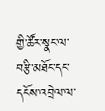གྱི་ཚོར་སྣང་ལ་བརྩི་མཐོང་དང་དངོས་འབྲེལ་ལ་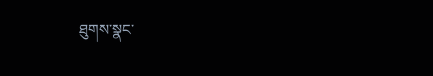ཐུགས་སྣང་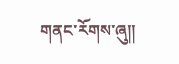གནང་རོགས་ཞུ༎